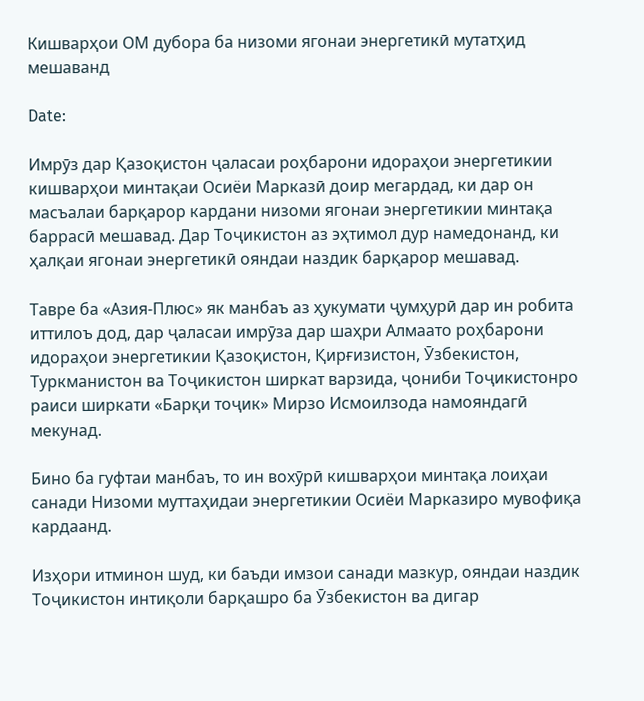Кишварҳои ОМ дубора ба низоми ягонаи энергетикӣ мутатҳид мешаванд

Date:

Имрӯз дар Қазоқистон ҷаласаи роҳбарони идораҳои энергетикии кишварҳои минтақаи Осиёи Марказӣ доир мегардад, ки дар он масъалаи барқарор кардани низоми ягонаи энергетикии минтақа баррасӣ мешавад. Дар Тоҷикистон аз эҳтимол дур намедонанд, ки ҳалқаи ягонаи энергетикӣ ояндаи наздик барқарор мешавад.

Тавре ба «Азия-Плюс» як манбаъ аз ҳукумати ҷумҳурӣ дар ин робита иттилоъ дод, дар ҷаласаи имрӯза дар шаҳри Алмаато роҳбарони идораҳои энергетикии Қазоқистон, Қирғизистон, Ӯзбекистон, Туркманистон ва Тоҷикистон ширкат варзида, ҷониби Тоҷикистонро раиси ширкати «Барқи тоҷик» Мирзо Исмоилзода намояндагӣ мекунад.

Бино ба гуфтаи манбаъ, то ин вохӯрӣ кишварҳои минтақа лоиҳаи санади Низоми муттаҳидаи энергетикии Осиёи Марказиро мувофиқа кардаанд.

Изҳори итминон шуд, ки баъди имзои санади мазкур, ояндаи наздик Тоҷикистон интиқоли барқашро ба Ӯзбекистон ва дигар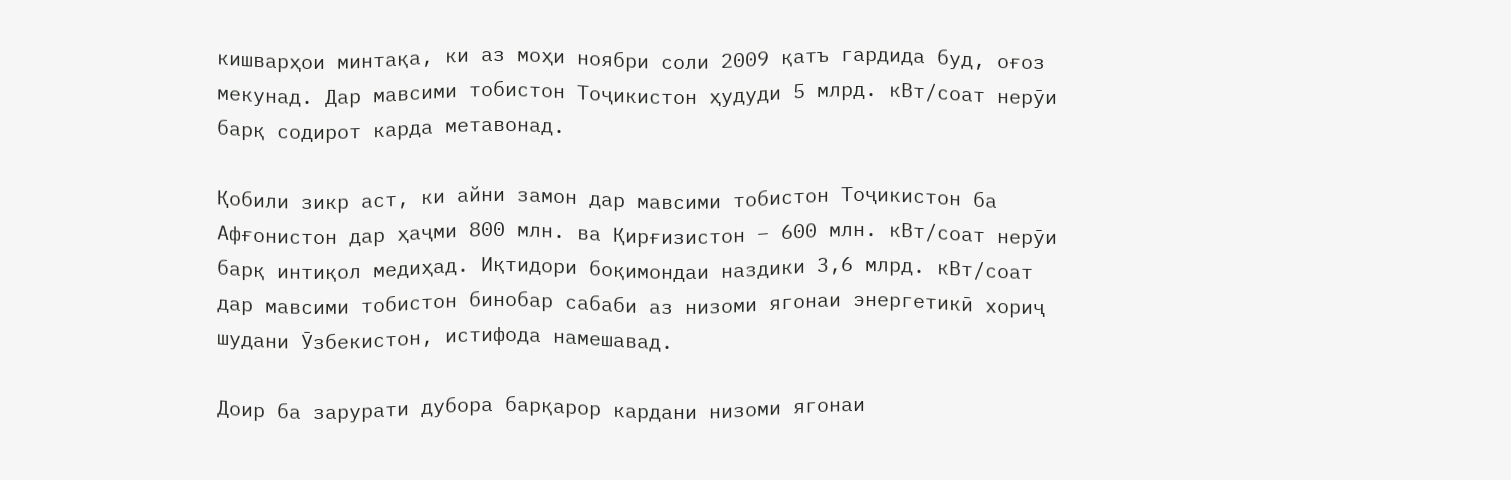кишварҳои минтақа, ки аз моҳи ноябри соли 2009 қатъ гардида буд, оғоз мекунад. Дар мавсими тобистон Тоҷикистон ҳудуди 5 млрд. кВт/соат нерӯи барқ содирот карда метавонад.

Қобили зикр аст, ки айни замон дар мавсими тобистон Тоҷикистон ба Афғонистон дар ҳаҷми 800 млн. ва Қирғизистон – 600 млн. кВт/соат нерӯи барқ интиқол медиҳад. Иқтидори боқимондаи наздики 3,6 млрд. кВт/соат дар мавсими тобистон бинобар сабаби аз низоми ягонаи энергетикӣ хориҷ шудани Ӯзбекистон, истифода намешавад.

Доир ба зарурати дубора барқарор кардани низоми ягонаи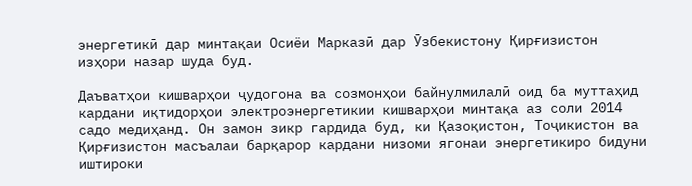энергетикӣ дар минтақаи Осиёи Марказӣ дар Ӯзбекистону Қирғизистон изҳори назар шуда буд.

Даъватҳои кишварҳои ҷудогона ва созмонҳои байнулмилалӣ оид ба муттаҳид кардани иқтидорҳои электроэнергетикии кишварҳои минтақа аз соли 2014 садо медиҳанд. Он замон зикр гардида буд, ки Қазоқистон, Тоҷикистон ва Қирғизистон масъалаи барқарор кардани низоми ягонаи энергетикиро бидуни иштироки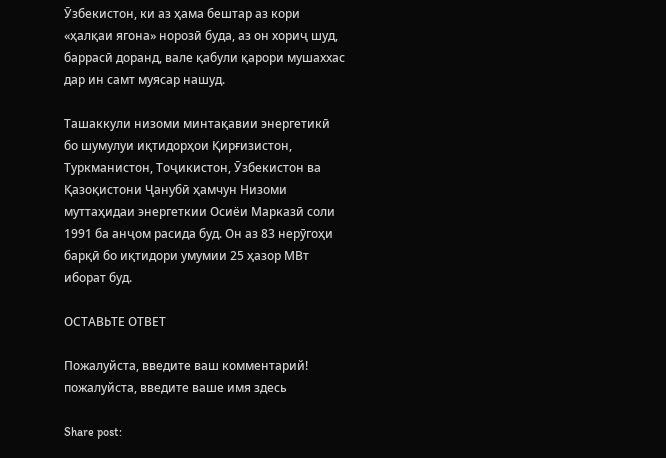Ӯзбекистон, ки аз ҳама бештар аз кори «ҳалқаи ягона» норозӣ буда, аз он хориҷ шуд, баррасӣ доранд, вале қабули қарори мушаххас дар ин самт муясар нашуд.

Ташаккули низоми минтақавии энергетикӣ бо шумулуи иқтидорҳои Қирғизистон, Туркманистон, Тоҷикистон, Ӯзбекистон ва Қазоқистони Ҷанубӣ ҳамчун Низоми муттаҳидаи энергеткии Осиёи Марказӣ соли 1991 ба анҷом расида буд. Он аз 83 нерӯгоҳи барқӣ бо иқтидори умумии 25 ҳазор МВт иборат буд.

ОСТАВЬТЕ ОТВЕТ

Пожалуйста, введите ваш комментарий!
пожалуйста, введите ваше имя здесь

Share post: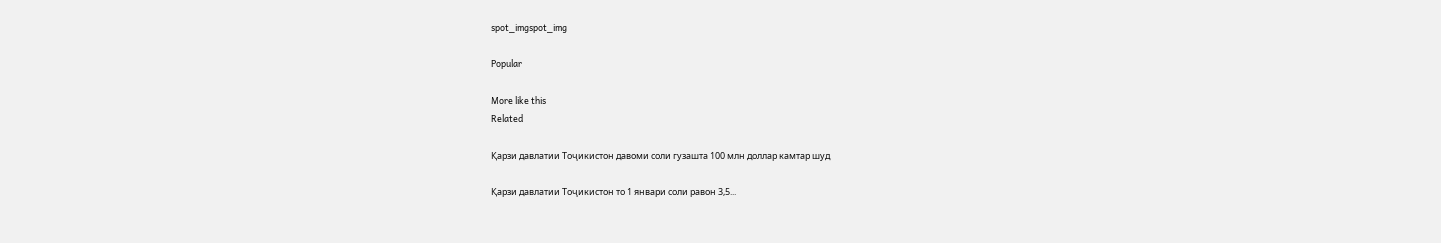spot_imgspot_img

Popular

More like this
Related

Қарзи давлатии Тоҷикистон давоми соли гузашта 100 млн доллар камтар шуд

Қарзи давлатии Тоҷикистон то 1 январи соли равон 3,5...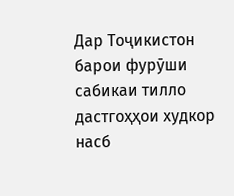Дар Тоҷикистон барои фурӯши сабикаи тилло дастгоҳҳои худкор насб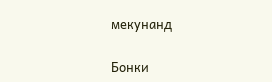мекунанд

Бонки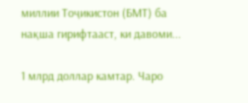миллии Тоҷикистон (БМТ) ба нақша гирифтааст, ки давоми...

1 млрд доллар камтар. Чаро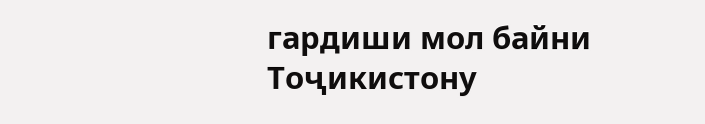гардиши мол байни Тоҷикистону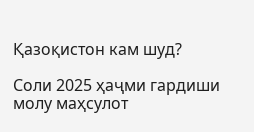Қазоқистон кам шуд?

Соли 2025 ҳаҷми гардиши молу маҳсулот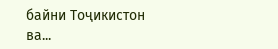байни Тоҷикистон ва...